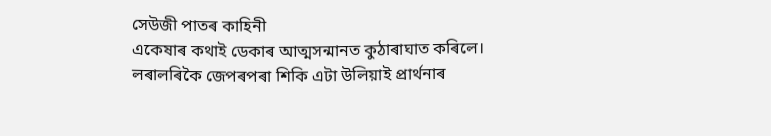সেউজী পাতৰ কাহিনী
একেষাৰ কথাই ডেকাৰ আত্মসন্মানত কুঠাৰাঘাত কৰিলে।
লৰালৰিকৈ জেপৰপৰা শিকি এটা উলিয়াই প্ৰাৰ্থনাৰ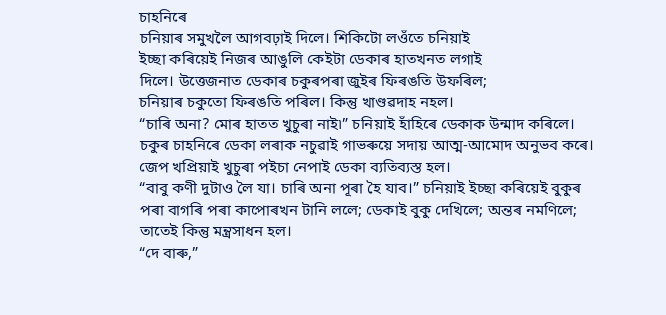চাহনিৰে
চনিয়াৰ সমুখলৈ আগবঢ়াই দিলে। শিকিটো লওঁতে চনিয়াই
ইচ্ছা কৰিয়েই নিজৰ আঙুলি কেইটা ডেকাৰ হাতখনত লগাই
দিলে। উত্তেজনাত ডেকাৰ চকুৰপৰা জুইৰ ফিৰঙতি উফৰিল;
চনিয়াৰ চকুতো ফিৰঙতি পৰিল। কিন্তু খাণ্ডৱদাহ নহল।
“চাৰি অনা? মোৰ হাতত খুচুৰা নাই৷” চনিয়াই হাঁহিৰে ডেকাক উন্মাদ কৰিলে। চকুৰ চাহনিৰে ডেকা লৰাক নচুৱাই গাভৰুয়ে সদায় আত্ম-আমোদ অনুভব কৰে। জেপ খপ্ৰিয়াই খুচুৰা পইচা নেপাই ডেকা ব্যতিব্যস্ত হল।
“বাবু কণী দুটাও লৈ যা। চাৰি অনা পূৰা হৈ যাব।” চনিয়াই ইচ্ছা কৰিয়েই বুকুৰ পৰা বাগৰি পৰা কাপোৰখন টানি ললে; ডেকাই বুকু দেখিলে; অন্তৰ নমণিলে; তাতেই কিন্তু মন্ত্ৰসাধন হল।
“দে বাৰু,”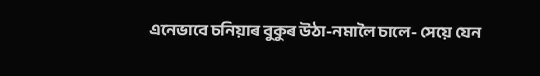এনেভাবে চনিয়াৰ বুকুৰ উঠা-নমালৈ চালে- সেয়ে যেন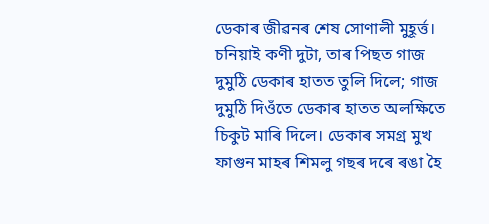ডেকাৰ জীৱনৰ শেষ সোণালী মুহূৰ্ত্ত। চনিয়াই কণী দুটা, তাৰ পিছত গাজ দুমুঠি ডেকাৰ হাতত তুলি দিলে; গাজ দুমুঠি দিওঁতে ডেকাৰ হাতত অলক্ষিতে চিকুট মাৰি দিলে। ডেকাৰ সমগ্ৰ মুখ ফাগুন মাহৰ শিমলু গছৰ দৰে ৰঙা হৈ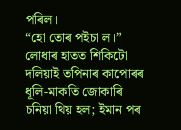পৰিল।
“হো তোৰ পইচা ল।” লোধাৰ হাতত শিকিটো দলিয়াই তপিনাৰ কাপোৰৰ ধূলি-মাকতি জোকাৰি চনিয়া থিয় হল; ইমান পৰ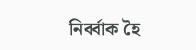নিৰ্ব্বাক হৈ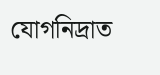যোগনিদ্ৰাত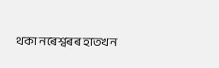থকা নৰেশ্বৰৰ হাতখন